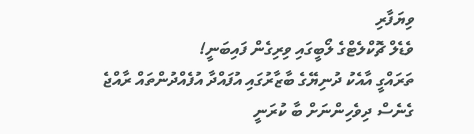ވިޔަފާރި
ވެޑެލް ޗޮކްލެޓްގެ ލޯބީގައި ވިރިގެން ފައިބަނީ!
ތަރައްގީ އާއެކު ދުނިޔޭގެ ބާޒާރުގައި އުފައްދާ އުފެއްދުންތައް ރާއްޖެ ގެނެސް ދިވެހިންނަށް ބާ ކުރަނީ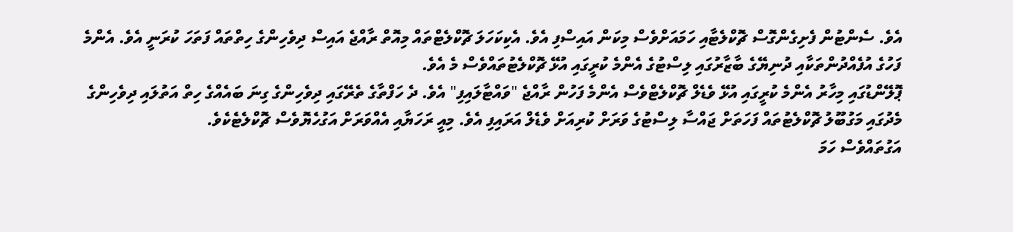އެވެ. ސެންޓުން ފެށިގެންގޮސް ޗޮކްލެޓާއި ހަމައަށްވެސް މިކަން އައިސްފި އެވެ. އެކިކަހަލަ ޗޮކްލެޓްތައް މިއޮތް ރާއްޖެ އައިސް ދިވެހިންގެ ހިތްތައް ފަތަހަ ކުރަނީ އެވެ. އެންމެ ފަހުގެ އުފެއްދުންތަކާއި ދުނިޔޭގެ ބާޒާރުގައި ލިސްޓުގެ އެންމެ ކުރީގައި އުޅޭ ޗޮކްލެޓުތައްވެސް މެ އެވެ.
ޕޮލޭންޑުގައި މިހާރު އެންމެ ކުރީގައި އުޅޭ ވެޑެލް ޗޮކްލެޓްވެސް އެންމެ ފަހުން ރާއްޖެ "ވައްޓާލައިފި" އެވެ. ދެ ހަފްތާގެ ތެރޭގައި ދިވެހިންގެ ގިނަ ބައެއްގެ ހިތް އަތުލައި ދިވެހިންގެ މެދުގައި މަގުބޫލު ޗޮކްލެޓުތައް ފަހަތަށް ޖައްސާ ލިސްޓުގެ ވަރަށް ކުރިއަށް ވެޑެލް އަރައިފި އެވެ. މިއީ ރަހަޔާއި އެއްވަރަށް އަގުހެޔޮވެސް ޗޮކްލެޓެކެވެ.
އަގުތައްވެސް ހަމަ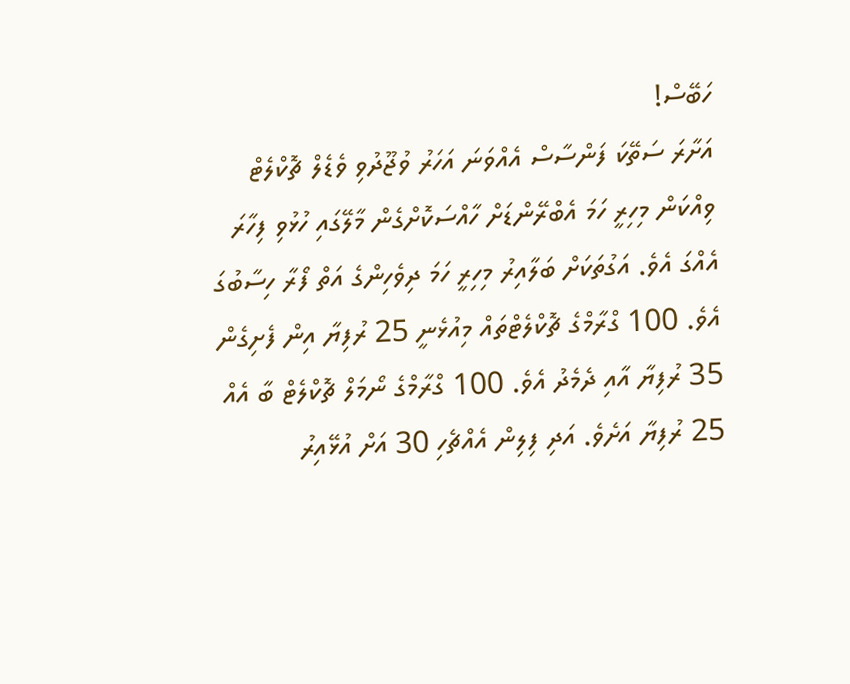ހަބޭސް!
އަށާރަ ސަތޭކަ ފަންސާސް އެއްވަނަ އަހަރު ވުޖޫދުވި ވެޑެލް ޗޮކްލެޓް ވިއްކަން މިހިރީ ހަމަ އެބްރޭންޑަށް ހާއްސަކޮށްގެން މާލޭގައި ހުޅުވި ފިހާރަ އެއްގަ އެވެ. އަގުތަކަށް ބަލާއިރު މިހިރީ ހަމަ ދިވެހިންގެ އަތް ފޯރާ ހިސާބުގަ އެވެ. 100 ގްރާމްގެ ޗޮކްލެޓްތައް މިއުޅެނީ 25 ރުފިޔާ އިން ފެށިގެން 35 ރުފިޔާ އާއި ދެމެދު އެވެ. 100 ގްރާމްގެ ނޯމަލް ޗޮކްލެޓް ބާ އެއް 25 ރުފިޔާ އަށެވެ. އަދި ފިލިން އެއްޗެހި 30 އަށް އުޅޭއިރު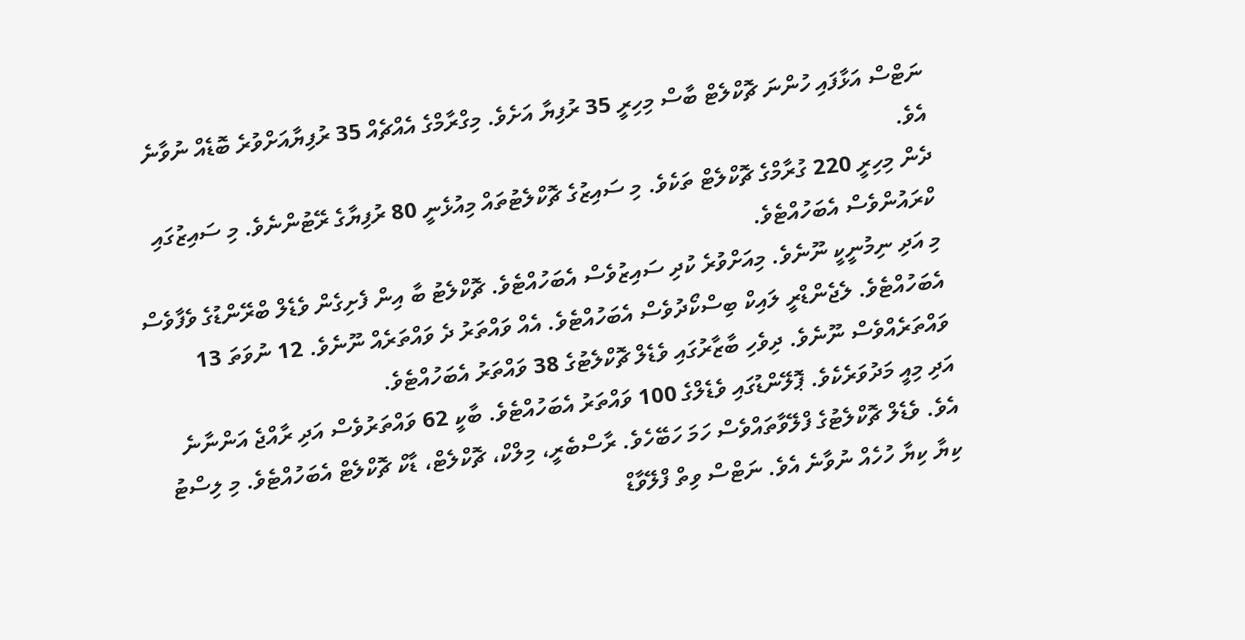ނަޓްސް އަޅާފައި ހުންނަ ޗޮކްލެޓް ބާސް މިހިރީ 35 ރުފިޔާ އަށެވެ. މިގްރާމްގެ އެއްޗެއް 35 ރުފިޔާއަށްވުރެ ބޮޑެއް ނުވާނެ އެވެ.
ދެން މިހިރީ 220 ގުރާމްގެ ޗޮކްލެޓް ތަކެވެ. މި ސައިޒުގެ ޗޮކްލެޓުތައް މިއުޅެނީ 80 ރުފިޔާގެ ރޭޓުންނެވެ. މި ސައިޒުގައި ކްރައުންވެސް އެބަހުއްޓެވެ.
މި އަދި ނިމުނީކީ ނޫނެވެ. މިއަށްވުރެ ކުދި ސައިޒުވެސް އެބަހުއްޓެވެ. ޗޮކްލެޓު ބާ އިން ފެށިގެން ވެޑެލް ބްރޭންޑުގެ ވެފާވެސް އެބަހުއްޓެވެ. ލެޖެންޑްރީ ލައިކް ބިސްކޯދުވެސް އެބަހުއްޓެވެ. އެއް ވައްތަރު ދެ ވައްތަރެއް ނޫނެވެ. 12 ނުވަތަ 13 ވައްތަރެއްވެސް ނޫނެވެ. ދިވެހި ބާޒާރުގައި ވެޑެލް ޗޮކްލެޓުގެ 38 ވައްތަރު އެބަހުއްޓެވެ.
އަދި މިއީ މަދުވަރެކެވެ. ޕޮލޭންޑުގައި ވެޑެލްގެ 100 ވައްތަރު އެބަހުއްޓެވެ. ބާކީ 62 ވައްތަރުވެސް އަދި ރާއްޖެ އަންނާނެ އެވެ. ވެޑެލް ޗޮކްލެޓުގެ ފްލޭވާތައްވެސް ހަމަ ހަބޭހެވެ. ރާސްބެރީ، މިލްކް، ޗޮކްލެޓް، ޑާކް ޗޮކްލެޓް އެބަހުއްޓެވެ. މި ލިސްޓު ކިޔާ ކިޔާ ހުހެއް ނުވާނެ އެވެ. ނަޓްސް ވިތް ފްލޭވާޑް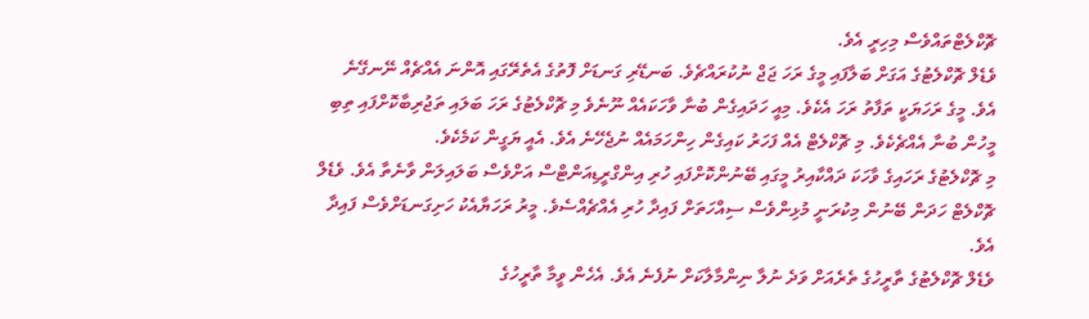ޗޮކްލެޓްތައްވެސް މިހިރީ އެވެ.
ވެޑެލް ޗޮކްލެޓުގެ އަގަށް ބަލާފައި މީގެ ރަހަ ޖަޖް ނުކުރައްޗެވެ. ބަނޑޭރި ގަނޑަށް ފޮތުގެ އެތެރޭގައި އޮންނަ އެއްޗެއް ނޭނގޭނެ އެވެ. މީގެ ރަހަޔަކީ ތަފާތު ރަހަ އެކެވެ. މިއީ ހަދައިގެން ބުނާ ވާހަކައެއް ނޫނެވެ މި ޗޮކްލެޓުގެ ރަހަ ބަލައި ތަޖުރިބާކޮށްފައި ތިބި މީހުން ބުނާ އެއްޗެކެވެ. މި ޗޮކްލެޓް އެއް ފަހަރު ކައިގެން ހިންހަމައެއް ނުޖެހޭނެ އެވެ. އެއީ ޔަގީން ކަމެކެވެ.
މި ޗޮކްލެޓުގެ ރަހައިގެ ވާހަކަ ދައްކާއިރު މީގައި ބޭނުންކޮށްފައި ހުރި އިންގްރީޑިއަންޓްސް އަށްވެސް ބަލައިލަން ވާނެތާ އެވެ. ވެޑެލް ޗޮކްލެޓް ހަދަން ބޭނުން މިކުރަނީ މުޅިންވެސް ސިއްހަތަށް ފައިދާ ހުރި އެއްޗެއްސެވެ. މީރު ރަހަޔާއެކު ހަށިގަނޑަށްވެސް ފައިދާ އެވެ.
ވެޑެލް ޗޮކްލެޓުގެ ތާރީހުގެ ތެރެއަށް ވަދެ ނުލާ ނިންމާލާކަށް ނުފެނެ އެވެ. އެހެން ވީމާ ތާރީހުގެ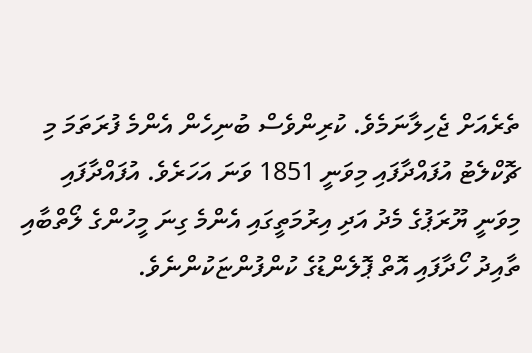ތެރެއަށް ޖެހިލާނަމެވެ. ކުރިންވެސް ބުނިހެން އެންމެ ފުރަތަމަ މި ޗޮކްލެޓު އުފައްދާފައި މިވަނީ 1851 ވަނަ އަހަރެވެ. އުފައްދާފައި މިވަނީ ޔޫރަޕުގެ މެދު އަދި އިރުމަތީގައި އެންމެ ގިނަ މީހުންގެ ލޯތްބާއި ތާއިދު ހޯދާފައި އޮތް ޕޮލެންޑުގެ ކުންފުންޏަކުންނެވެ.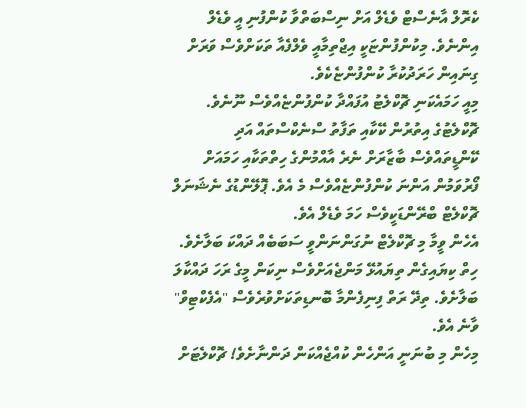ކެރޮލް އާނެސްޓް ވެޑެލް އަށް ނިސްބަތްވާ ކުންފުނި އީ ވެޑެލް އިންނެވެ. މިކުންފުންޏަކީ އިޖްތިމާއީ ވެލްފެއާ ތަކަށްވެސް ވަރަށް ގިނައިން ހަރަދުކުރާ ކުންފުންޏެކެވެ.
މިއީ ހަމައެކަނި ޗޮކްލެޓު އުފައްދާ ކުންފުންޏެއްވެސް ނޫނެވެ. ޗޮކްލެޓުގެ އިތުރުން ކޭކާއި ތަފާތު ސްނެކްސްތައް އަދި ކޭންޑީތައްވެސް ބާޒާރަށް ނެރެ އާއްމުންގެ ހިތްތަކާއި ހަމައަށް ފޯރުވަމުން އަންނަ ކުންފުންޏެއްވެސް މެ އެވެ. ޕޮލޭންޑުގެ ނެޝަނަލް ޗޮކްލެޓް ބްރޭންޑަކީވެސް ހަމަ ވެޑެލް އެވެ.
އެހެން ވީމާ މި ޗޮކްލެޓް ނުގަންނަންވީ ސަބަބެއް ދައްކަ ބަލާށެވެ. ހިތް ކިޔައިގެން ތިޔައުޅޭ މަންޖެއަށްވެސް ނިކަން މީގެ ރަހަ ދައްކާލަ ބަލާށެވެ. ތިދޭ ރަތް ފިނިފެންމާ ބޮނޑިތަކަށްވުރެވެސް "އެފެކްޓިވް" ވާނެ އެވެ.
މިހެން މި ބުނަނީ އަންހެން ކުއްޖެއްކަން ދަންނާށެވެ! ޗޮކްލެޓަށް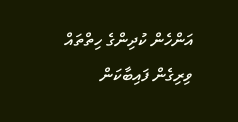އަންހެން ކުދިންގެ ހިތްތައް ވިރިގެން ފައިބާކަން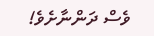ވެސް ދަންނާށެވެ!